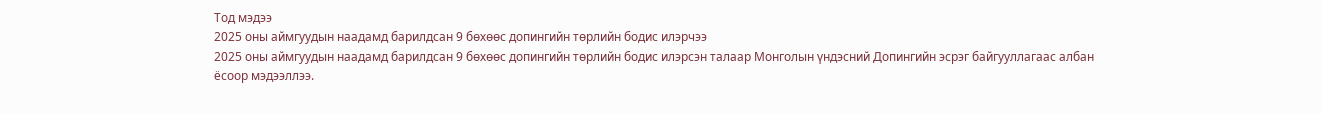Тод мэдээ
2025 оны аймгуудын наадамд барилдсан 9 бөхөөс допингийн төрлийн бодис илэрчээ
2025 оны аймгуудын наадамд барилдсан 9 бөхөөс допингийн төрлийн бодис илэрсэн талаар Монголын үндэсний Допингийн эсрэг байгууллагаас албан ёсоор мэдээллээ.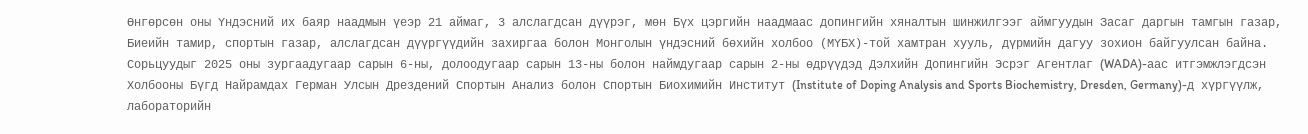Өнгөрсөн оны Үндэсний их баяр наадмын үеэр 21 аймаг, 3 алслагдсан дүүрэг, мөн Бүх цэргийн наадмаас допингийн хяналтын шинжилгээг аймгуудын Засаг даргын тамгын газар, Биеийн тамир, спортын газар, алслагдсан дүүргүүдийн захиргаа болон Монголын үндэсний бөхийн холбоо (МҮБХ)-той хамтран хууль, дүрмийн дагуу зохион байгуулсан байна.
Сорьцуудыг 2025 оны зургаадугаар сарын 6-ны, долоодугаар сарын 13-ны болон наймдугаар сарын 2-ны өдрүүдэд Дэлхийн Допингийн Эсрэг Агентлаг (WADA)-аас итгэмжлэгдсэн Холбооны Бүгд Найрамдах Герман Улсын Дрездений Спортын Анализ болон Спортын Биохимийн Институт (Institute of Doping Analysis and Sports Biochemistry, Dresden, Germany)-д хүргүүлж, лабораторийн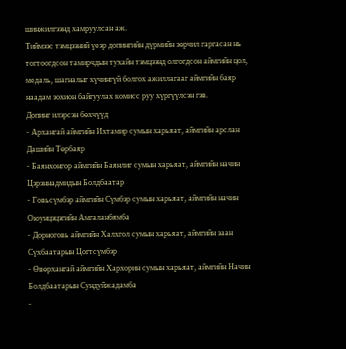шинжилгээнд хамруулсан аж.
Тиймээс тэмцээний үеэр допингийн дүрмийн зөрчил гаргасан нь тогтоогдсон тамирчдын тухайн тэмцээнд олгогдсон аймгийн цол, медаль, шагналыг хүчингүй болгох ажиллагааг аймгийн баяр наадам зохион байгуулах комисс руу хүргүүлсэн гэв.
Допинг илэрсэн бөхчүүд
- Архангай аймгийн Ихтамир сумын харьяат, аймгийн арслан Дашийн Төрбаяр
- Баянхонгор аймгийн Баянлиг сумын харьяат, аймгийн начин Цэрэннадмидын Болдбаатар
- Говьсүмбэр аймгийн Сүмбэр сумын харьяат, аймгийн начин Оюунцэцэгийн Амгаланбямба
- Дорноговь аймгийн Халхгол сумын харьяат, аймгийн заан Сүхбаатарын Цогтсүмбэр
- Өвөрхангай аймгийн Хархорин сумын харьяат, аймгийн Начин Болдбаатарын Сундуйжадамба
-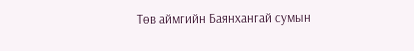Төв аймгийн Баянхангай сумын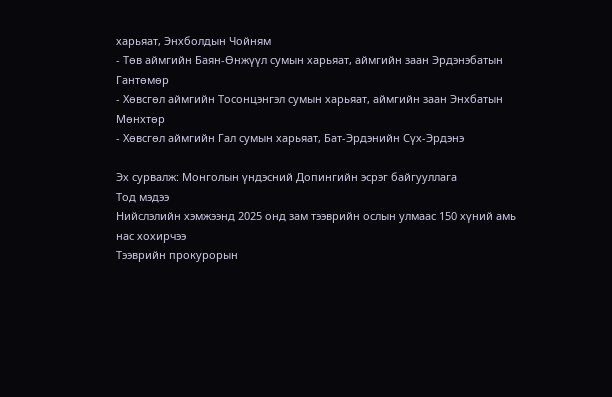харьяат, Энхболдын Чойням
- Төв аймгийн Баян-Өнжүүл сумын харьяат, аймгийн заан Эрдэнэбатын Гантөмөр
- Хөвсгөл аймгийн Тосонцэнгэл сумын харьяат, аймгийн заан Энхбатын Мөнхтөр
- Хөвсгөл аймгийн Гал сумын харьяат, Бат-Эрдэнийн Сүх-Эрдэнэ

Эх сурвалж: Монголын үндэсний Допингийн эсрэг байгууллага
Тод мэдээ
Нийслэлийн хэмжээнд 2025 онд зам тээврийн ослын улмаас 150 хүний амь нас хохирчээ
Тээврийн прокурорын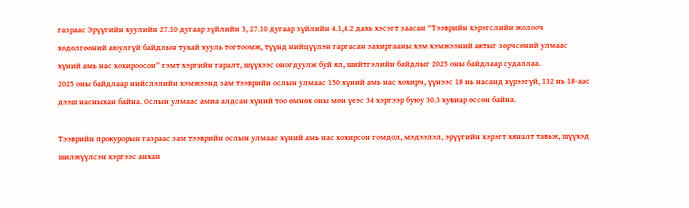газраас Эрүүгийн хуулийн 27.10 дугаар зүйлийн 3, 27.10 дугаар зүйлийн 4.1,4.2 дахь хэсэгт заасан “Тээврийн хэрэгслийн жолооч хөдөлгөөний аюулгүй байдлын тухай хууль тогтоомж, түүнд нийцүүлэн гаргасан захиргааны хэм хэмжээний актыг зөрчсөний улмаас хүний амь нас хохироосон” гэмт хэргийн гаралт, шүүхээс оногдуулж буй ял, шийтгэлийн байдлыг 2025 оны байдлаар судаллаа.
2025 оны байдлаар нийслэлийн хэмжээнд зам тээврийн ослын улмаас 150 хүний амь нас хохирч, үүнээс 18 нь насанд хүрээгүй, 132 нь 18-аас дээш насныхан байна. Ослын улмаас амиа алдсан хүний тоо өмнөх оны мөн үеэс 34 хэргээр буюу 30.3 хувиар өссөн байна.

Тээврийн прокурорын газраас зам тээврийн ослын улмаас хүний амь нас хохирсон гомдол, мэдээлэл, эрүүгийн хэрэгт хяналт тавьж, шүүхэд шилжүүлсэн хэргээс анхан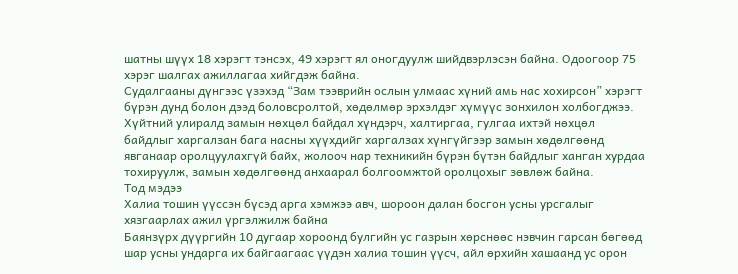шатны шүүх 18 хэрэгт тэнсэх, 49 хэрэгт ял оногдуулж шийдвэрлэсэн байна. Одоогоор 75 хэрэг шалгах ажиллагаа хийгдэж байна.
Судалгааны дүнгээс үзэхэд “Зам тээврийн ослын улмаас хүний амь нас хохирсон” хэрэгт бүрэн дунд болон дээд боловсролтой, хөдөлмөр эрхэлдэг хүмүүс зонхилон холбогджээ.
Хүйтний улиралд замын нөхцөл байдал хүндэрч, халтиргаа, гулгаа ихтэй нөхцөл байдлыг харгалзан бага насны хүүхдийг харгалзах хүнгүйгээр замын хөдөлгөөнд явганаар оролцуулахгүй байх, жолооч нар техникийн бүрэн бүтэн байдлыг ханган хурдаа тохируулж, замын хөдөлгөөнд анхаарал болгоомжтой оролцохыг зөвлөж байна.
Тод мэдээ
Халиа тошин үүссэн бүсэд арга хэмжээ авч, шороон далан босгон усны урсгалыг хязгаарлах ажил үргэлжилж байна
Баянзүрх дүүргийн 10 дугаар хороонд булгийн ус газрын хөрснөөс нэвчин гарсан бөгөөд шар усны ундарга их байгаагаас үүдэн халиа тошин үүсч, айл өрхийн хашаанд ус орон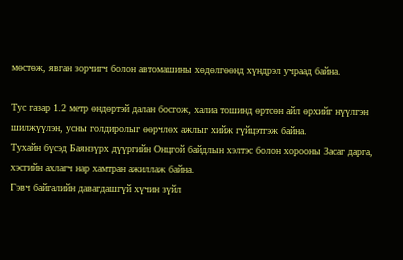мөстөж, явган зорчигч болон автомашины хөдөлгөөнд хүндрэл учраад байна.

Тус газар 1.2 метр өндөртэй далан босгож, халиа тошинд өртсөн айл өрхийг нүүлгэн шилжүүлэн, усны голдиролыг өөрчлөх ажлыг хийж гүйцэтгэж байна.
Тухайн бүсэд Баянзүрх дүүргийн Онцгой байдлын хэлтэс болон хорооны Засаг дарга, хэсгийн ахлагч нар хамтран ажиллаж байна.
Гэвч байгалийн давагдашгүй хүчин зүйл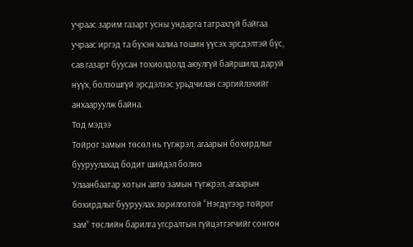учраас зарим газарт усны ундарга татрахгүй байгаа учраас иргэд та бүхэн халиа тошин үүсэх эрсдэлтэй бүс, сав газарт буусан тохиолдолд аюулгүй байршилд даруй нүүх, болзошгүй эрсдэлээс урьдчилан сэргийлэхийг анхааруулж байна.
Тод мэдээ
Тойрог замын төсөл нь түгжрэл, агаарын бохирдлыг бууруулахад бодит шийдэл болно
Улаанбаатар хотын авто замын түгжрэл, агаарын бохирдлыг бууруулах зорилготой “Нэгдүгээр тойрог зам” төслийн барилга угсралтын гүйцэтгэгчийг сонгон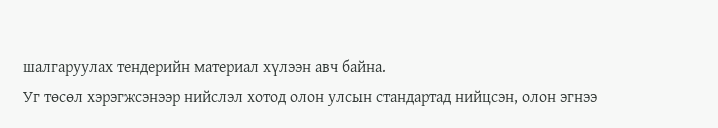шалгаруулах тендерийн материал хүлээн авч байна.
Уг төсөл хэрэгжсэнээр нийслэл хотод олон улсын стандартад нийцсэн, олон эгнээ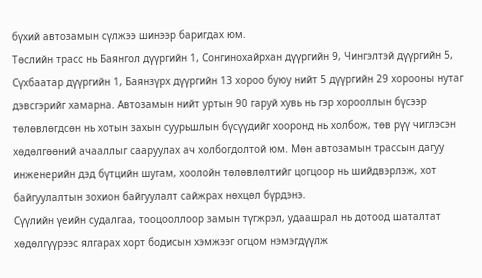бүхий автозамын сүлжээ шинээр баригдах юм.
Төслийн трасс нь Баянгол дүүргийн 1, Сонгинохайрхан дүүргийн 9, Чингэлтэй дүүргийн 5, Сүхбаатар дүүргийн 1, Баянзүрх дүүргийн 13 хороо буюу нийт 5 дүүргийн 29 хорооны нутаг дэвсгэрийг хамарна. Автозамын нийт уртын 90 гаруй хувь нь гэр хорооллын бүсээр төлөвлөгдсөн нь хотын захын суурьшлын бүсүүдийг хооронд нь холбож, төв рүү чиглэсэн хөдөлгөөний ачааллыг сааруулах ач холбогдолтой юм. Мөн автозамын трассын дагуу инженерийн дэд бүтцийн шугам, хоолойн төлөвлөлтийг цогцоор нь шийдвэрлэж, хот байгуулалтын зохион байгуулалт сайжрах нөхцөл бүрдэнэ.
Сүүлийн үеийн судалгаа, тооцооллоор замын түгжрэл, удаашрал нь дотоод шаталтат хөдөлгүүрээс ялгарах хорт бодисын хэмжээг огцом нэмэгдүүлж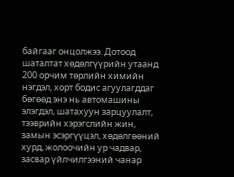байгааг онцолжээ. Дотоод шаталтат хөдөлгүүрийн утаанд 200 орчим төрлийн химийн нэгдэл, хорт бодис агуулагддаг бөгөөд энэ нь автомашины элэгдэл, шатахуун зарцуулалт, тээврийн хэрэгслийн жин, замын эсэргүүцэл, хөдөлгөөний хурд, жолоочийн ур чадвар, засвар үйлчилгээний чанар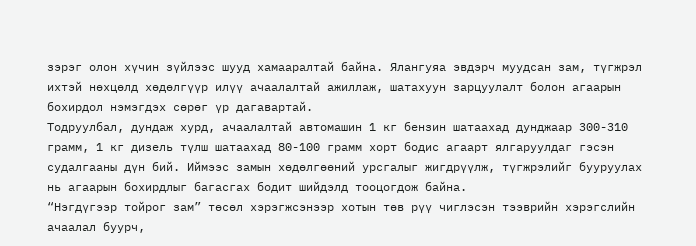зэрэг олон хүчин зүйлээс шууд хамааралтай байна. Ялангуяа эвдэрч муудсан зам, түгжрэл ихтэй нөхцөлд хөдөлгүүр илүү ачаалалтай ажиллаж, шатахуун зарцуулалт болон агаарын бохирдол нэмэгдэх сөрөг үр дагавартай.
Тодруулбал, дундаж хурд, ачаалалтай автомашин 1 кг бензин шатаахад дунджаар 300-310 грамм, 1 кг дизель түлш шатаахад 80-100 грамм хорт бодис агаарт ялгаруулдаг гэсэн судалгааны дүн бий. Иймээс замын хөдөлгөөний урсгалыг жигдрүүлж, түгжрэлийг бууруулах нь агаарын бохирдлыг багасгах бодит шийдэлд тооцогдож байна.
“Нэгдүгээр тойрог зам” төсөл хэрэгжсэнээр хотын төв рүү чиглэсэн тээврийн хэрэгслийн ачаалал буурч,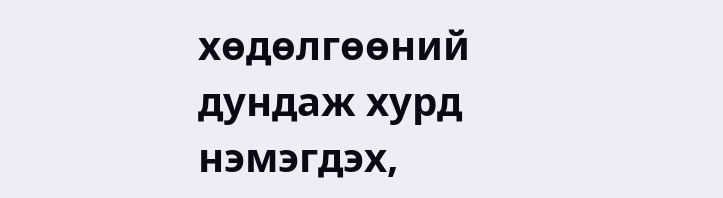хөдөлгөөний дундаж хурд нэмэгдэх,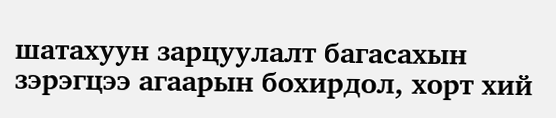шатахуун зарцуулалт багасахын зэрэгцээ агаарын бохирдол, хорт хий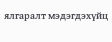ялгаралт мэдэгдэхүйц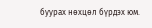буурах нөхцөл бүрдэх юм.